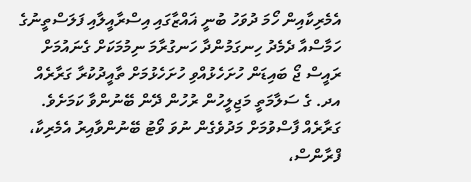އެމެރިކާއިން ހޯމަ ދުވަހު ބުނީ ޣައްޒާގައި އިސްރާއީލާއި ފަލަސްތީނުގެ ހަމާސްއާ ދެމެދު ހިނގަމުންދާ ހަނގުރާމަ ނިމުމަކަށް ގެނައުމަށް ރައީސް ޖޯ ބައިޑަން ހުށަހެޅުއްވި ހުށަހެޅުމަށް ތާއީދުކުރާ ގަރާރެއް އދ. ގެ ސަލާމަތީ މަޖިލީހުން ރުހުން ދޭން ބޭނުންވާ ކަމަށެވެ.
ގަރާރެއް ފާސްވުމަށް މަދުވެގެން ނުވަ ވޯޓު ބޭނުންވާއިރު އެމެރިކާ، ފްރާންސް،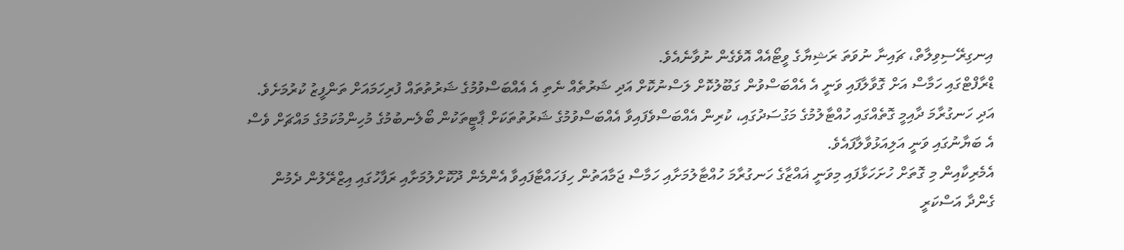އިނގިރޭސިވިލާތް، ޗައިނާ ނުވަތަ ރަޝިޔާގެ ވީޓޯއެއް އޮވެގެން ނުވާނެއެވެ.
ޑްރާފްޓްގައި ހަމާސް އަށް ގޮވާލާފައި ވަނީ އެ އެއްބަސްވުން ގަބޫލުކޮށް ލަސްނުކޮށް އަދި ޝަރުތެއް ނެތި އެ އެއްބަސްވުމުގެ ޝަރުތުތައް ފުރިހަމައަށް ތަންފީޒު ކުރުމަށެވެ. އަދި ހަނގުރާމަ ދާއިމީ ގޮތެއްގައި ހުއްޓާލުމުގެ މަގުސަދުގައި، ކުރިން އެއްބަސްވެފައިވާ އެއްބަސްވުމުގެ ޝަރުތުތަކަށް ޕާޓީތަކުން ބޯލެނބުމުގެ މުހިންމުކަމުގެ މައްޗަށް ވެސް އެ ބަޔާނުގައި ވަނީ އަލިއަޅުވާލާފައެވެ.
އެމެރިކާއިން މި ގޮތަށް ހުށަހަޅާފައި މިވަނީ ޣައްޒާގެ ހަނގުރާމަ ހުއްޓާލުމަށާއި ހަމާސް ޖަމާއަތުން ހިފަހައްޓާފައިވާ އެންމެން ދޫކޮށްލުމަށާއި ރަފާހުގައި އިޒްރޭލުން ދެމުން ގެންދާ އަސްކަރީ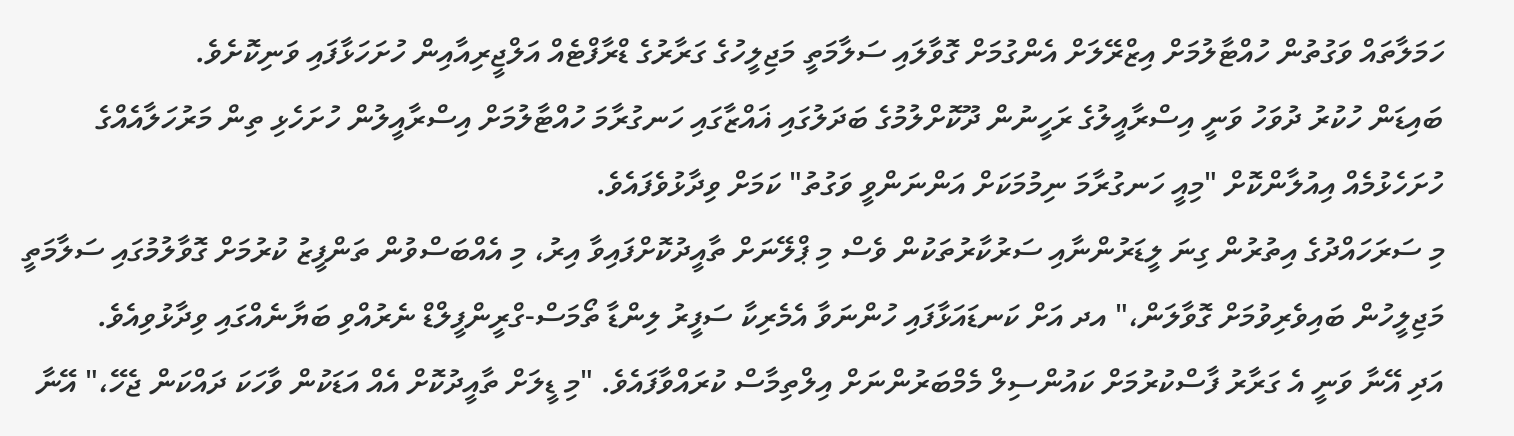ހަމަލާތައް ވަގުތުން ހުއްޓާލުމަށް އިޒްރޭލަށް އެންގުމަށް ގޮވާލައި ސަލާމަތީ މަޖިލީހުގެ ގަރާރުގެ ޑްރާފްޓެއް އަލްޖީރިއާއިން ހުށަހަޅާފައި ވަނިކޮށެވެ.
ބައިޑަން ހުކުރު ދުވަހު ވަނީ އިސްރާއީލުގެ ރަހީނުން ދޫކޮށްލުމުގެ ބަދަލުގައި ޣައްޒާގައި ހަނގުރާމަ ހުއްޓާލުމަށް އިސްރާއީލުން ހުށަހެޅި ތިން މަރުހަލާއެއްގެ ހުށަހެޅުމެއް އިއުލާންކޮށް "މިއީ ހަނގުރާމަ ނިމުމަކަށް އަންނަންވީ ވަގުތު" ކަމަށް ވިދާޅުވެފައެވެ.
މި ސަރަހައްދުގެ އިތުރުން ގިނަ ލީޑަރުންނާއި ސަރުކާރުތަކުން ވެސް މި ޕްލޭނަށް ތާއީދުކޮށްފައިވާ އިރު، މި އެއްބަސްވުން ތަންފީޒު ކުރުމަށް ގޮވާލުމުގައި ސަލާމަތީ މަޖިލީހުން ބައިވެރިވުމަށް ގޮވާލަން،" އދ އަށް ކަނޑައަޅާފައި ހުންނަވާ އެމެރިކާ ސަފީރު ލިންޑާ ތޯމަސް-ގްރީންފީލްޑް ނެރުއްވި ބަޔާނެއްގައި ވިދާޅުވިއެވެ.
އަދި އޭނާ ވަނީ އެ ގަރާރު ފާސްކުރުމަށް ކައުންސިލް މެމްބަރުންނަށް އިލްތިމާސް ކުރައްވާފައެވެ. "މި ޑީލަށް ތާއީދުކޮށް އެއް އަޑަކުން ވާހަކަ ދައްކަން ޖެހޭ،" އޭނާ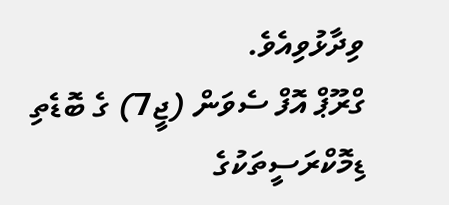ވިދާޅުވިއެވެ.
ގްރޫޕް އޮފް ސެވަން (ޖީ7) ގެ ބޮޑެތި ޑިމޮކްރަސީތަކުގެ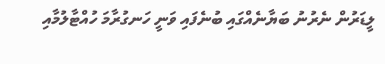ލީޑަރުން ނެރުނު ބަޔާނެއްގައި ބުނެފައި ވަނީ ހަނގުރާމަ ހުއްޓާލުމާއި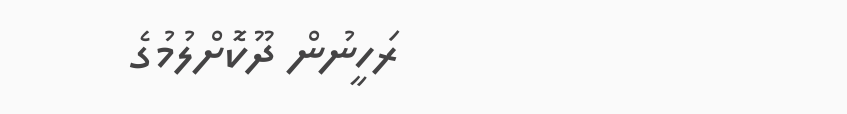ރަހީނުން ދޫކޮށްލުމުގެ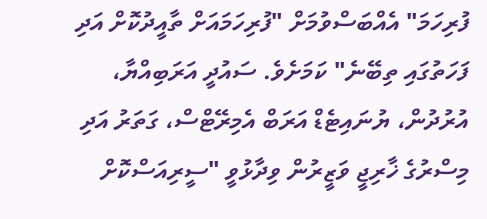ފުރިހަމަ" އެއްބަސްވުމަށް "ފުރިހަމައަށް ތާއީދުކޮށް އަދި ފަހަތުގައި ތިބޭނެ" ކަމަށެވެ. ސައުދީ އަރަބިއްޔާ، އުރުދުން، ޔުނައިޓެޑް އަރަބް އެމިރޭޓްސް، ގަތަރު އަދި މިސްރުގެ ޚާރިޖީ ވަޒީރުން ވިދާޅުވީ "ސީރިއަސްކޮށް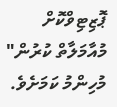ޕޮޒިޓިވްކޮށް މުއާމަލާތް ކުރުން" މުހިންމު ކަމަށެވެ.